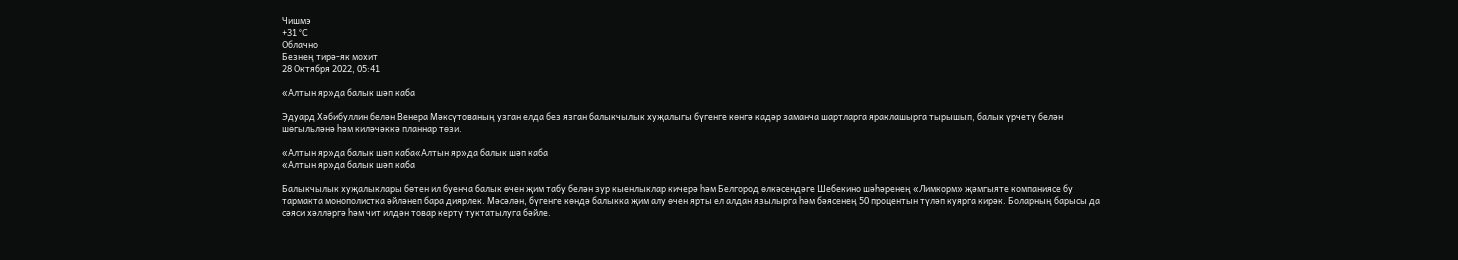Чишмэ
+31 °С
Облачно
Безнең тирә-як мохит
28 Октября 2022, 05:41

«Алтын яр»да балык шәп каба

Эдуард Хәбибуллин белән Венера Мәксүтованың узган елда без язган балыкчылык хуҗалыгы бүгенге көнгә кадәр заманча шартларга яраклашырга тырышып, балык үрчетү белән шөгыльләнә һәм киләчәккә планнар төзи.

«Алтын яр»да балык шәп каба«Алтын яр»да балык шәп каба
«Алтын яр»да балык шәп каба

Балыкчылык хуҗалыклары бөтен ил буенча балык өчен җим табу белән зур кыенлыклар кичерә һәм Белгород өлкәсендәге Шебекино шәһәренең «Лимкорм» җәмгыяте компаниясе бу тармакта монополистка әйләнеп бара диярлек. Мәсәлән, бүгенге көндә балыкка җим алу өчен ярты ел алдан язылырга һәм бәясенең 50 процентын түләп куярга кирәк. Боларның барысы да сәяси хәлләргә һәм чит илдән товар кертү туктатылуга бәйле.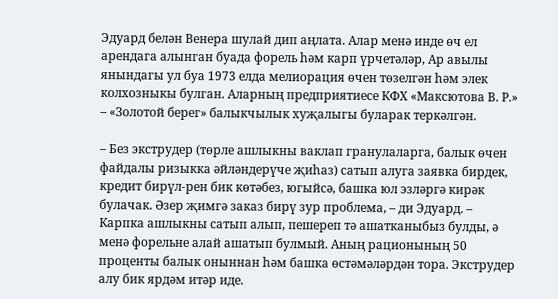Эдуард белән Венера шулай дип аңлата. Алар менә инде өч ел арендага алынган буада форель һәм карп үрчетәләр, Ар авылы янындагы ул буа 1973 елда мелиорация өчен төзелгән һәм элек колхозныкы булган. Аларның предприятиесе КФХ «Максютова В. Р.»  – «Золотой берег» балыкчылык хуҗалыгы буларак теркәлгән.

– Без экструдер (төрле ашлыкны ваклап гранулаларга, балык өчен файдалы ризыкка әйләндерүче җиһаз) сатып алуга заявка бирдек, кредит бирүл-рен бик көтәбез, югыйсә, башка юл эзләргә кирәк булачак. Әзер җимгә заказ бирү зур проблема, – ди Эдуард. – Карпка ашлыкны сатып алып, пешереп тә ашатканыбыз булды, ә менә форельне алай ашатып булмый. Аның рационының 50 проценты балык оныннан һәм башка өстәмәләрдән тора. Экструдер алу бик ярдәм итәр иде.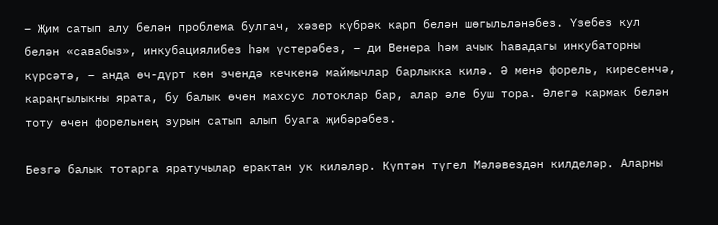– Җим сатып алу белән проблема булгач, хәзер күбрәк карп белән шөгыльләнәбез. Үзебез кул белән «савабыз», инкубациялибез һәм үстерәбез, – ди Венера һәм ачык һавадагы инкубаторны күрсәтә, – анда өч-дүрт көн эчендә кечкенә маймычлар барлыкка килә. Ә менә форель, киресенчә, караңгылыкны ярата, бу балык өчен махсус лотоклар бар, алар әле буш тора. Әлегә кармак белән тоту өчен форельнең зурын сатып алып буага җибәрәбез.

Безгә балык тотарга яратучылар ерактан ук киләләр. Күптән түгел Мәләвездән килделәр. Аларны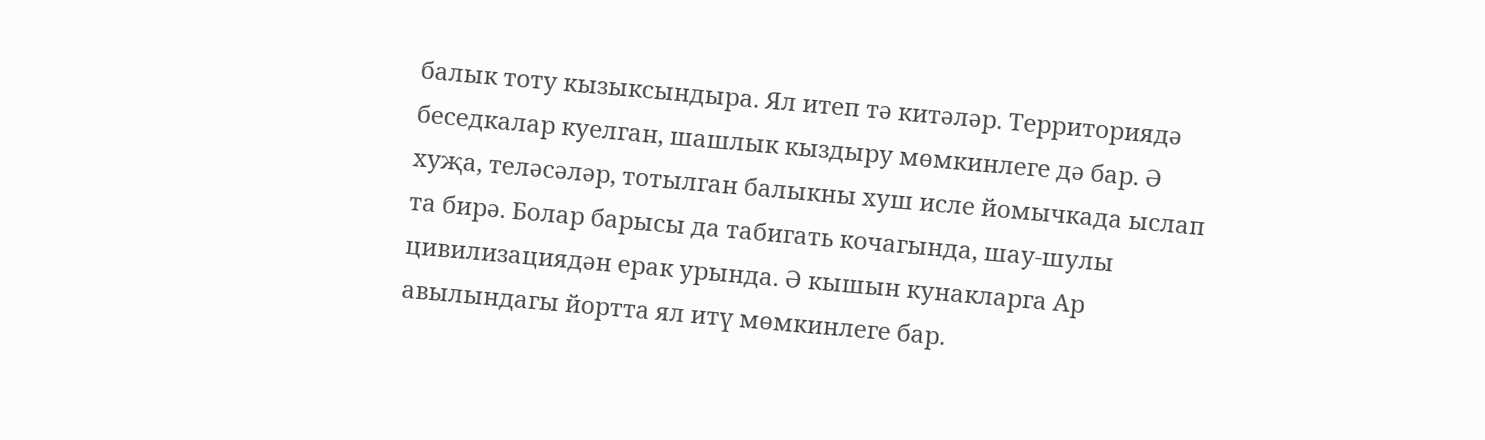балык тоту кызыксындыра. Ял итеп тә китәләр. Территориядә беседкалар куелган, шашлык кыздыру мөмкинлеге дә бар. Ә хуҗа, теләсәләр, тотылган балыкны хуш исле йомычкада ыслап та бирә. Болар барысы да табигать кочагында, шау-шулы цивилизациядән ерак урында. Ә кышын кунакларга Ар авылындагы йортта ял итү мөмкинлеге бар.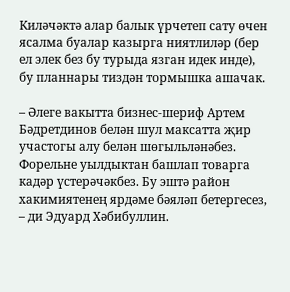Киләчәктә алар балык үрчетеп сату өчен ясалма буалар казырга ниятлиләр (бер ел элек без бу турыда язган идек инде), бу планнары тиздән тормышка ашачак.

– Әлеге вакытта бизнес-шериф Артем Бәдретдинов белән шул максатта җир участогы алу белән шөгыльләнәбез. Форельне уылдыктан башлап товарга кадәр үстерәчәкбез. Бу эштә район хакимиятенең ярдәме бәяләп бетергесез, – ди Эдуард Хәбибуллин.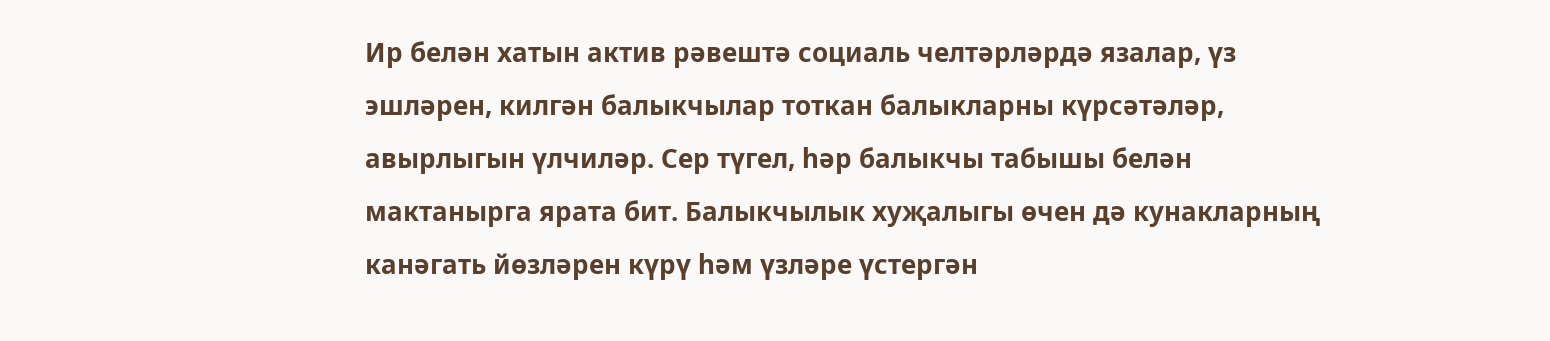Ир белән хатын актив рәвештә социаль челтәрләрдә язалар, үз эшләрен, килгән балыкчылар тоткан балыкларны күрсәтәләр, авырлыгын үлчиләр. Сер түгел, һәр балыкчы табышы белән мактанырга ярата бит. Балыкчылык хуҗалыгы өчен дә кунакларның канәгать йөзләрен күрү һәм үзләре үстергән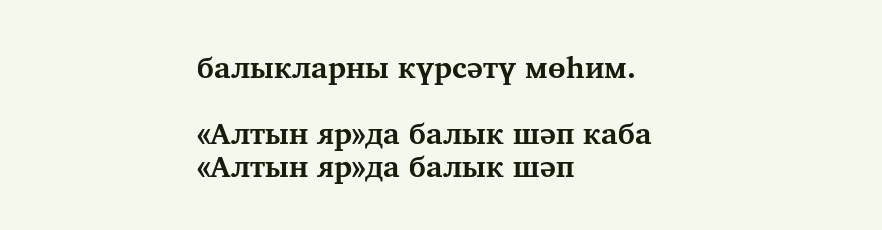балыкларны күрсәтү мөһим.

«Алтын яр»да балык шәп каба
«Алтын яр»да балык шәп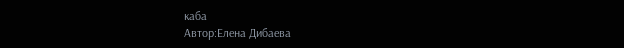каба
Автор:Елена Дибаева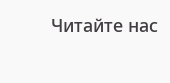Читайте нас